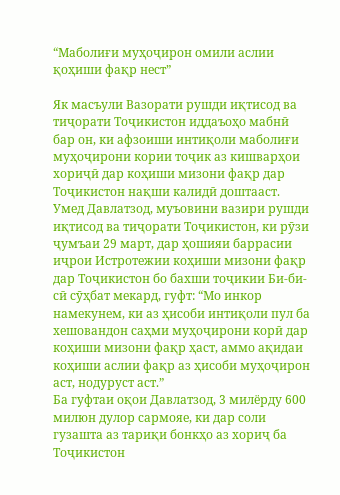“Маболиғи муҳоҷирон омили аслии қоҳиши фақр нест”

Як масъули Вазорати рушди иқтисод ва тиҷорати Тоҷикистон иддаъоҳо мабнӣ бар он, ки афзоиши интиқоли маболиғи муҳоҷирони кории тоҷик аз кишварҳои хориҷӣ дар коҳиши мизони фақр дар Тоҷикистон нақши калидӣ доштааст.
Умед Давлатзод, муъовини вазири рушди иқтисод ва тиҷорати Тоҷикистон, ки рӯзи ҷумъаи 29 март, дар ҳошияи баррасии иҷрои Истротежии коҳиши мизони фақр дар Тоҷикистон бо бахши тоҷикии Би-би-сӣ сӯҳбат мекард, гуфт: “Мо инкор намекунем, ки аз ҳисоби интиқоли пул ба хешовандон саҳми муҳоҷирони корӣ дар коҳиши мизони фақр ҳаст, аммо ақидаи коҳиши аслии фақр аз ҳисоби муҳоҷирон аст, нодуруст аст.”
Ба гуфтаи оқои Давлатзод, 3 милёрду 600 милюн дулор сармояе, ки дар соли гузашта аз тариқи бонкҳо аз хориҷ ба Тоҷикистон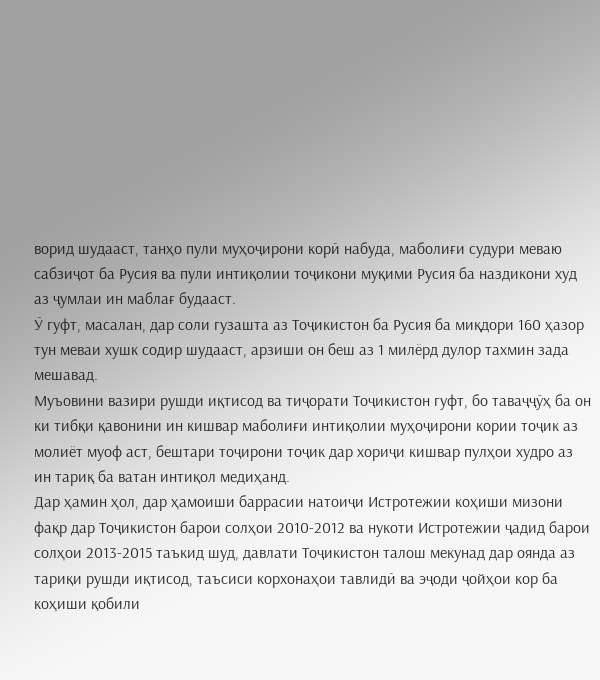ворид шудааст, танҳо пули муҳоҷирони корӣ набуда, маболиғи судури меваю сабзиҷот ба Русия ва пули интиқолии тоҷикони муқими Русия ба наздикони худ аз ҷумлаи ин маблағ будааст.
Ӯ гуфт, масалан, дар соли гузашта аз Тоҷикистон ба Русия ба миқдори 160 ҳазор тун меваи хушк содир шудааст, арзиши он беш аз 1 милёрд дулор тахмин зада мешавад.
Муъовини вазири рушди иқтисод ва тиҷорати Тоҷикистон гуфт, бо таваҷҷӯҳ ба он ки тибқи қавонини ин кишвар маболиғи интиқолии муҳоҷирони кории тоҷик аз молиёт муоф аст, бештари тоҷирони тоҷик дар хориҷи кишвар пулҳои худро аз ин тариқ ба ватан интиқол медиҳанд.
Дар ҳамин ҳол, дар ҳамоиши баррасии натоиҷи Истротежии коҳиши мизони фақр дар Тоҷикистон барои солҳои 2010-2012 ва нукоти Истротежии ҷадид барои солҳои 2013-2015 таъкид шуд, давлати Тоҷикистон талош мекунад дар оянда аз тариқи рушди иқтисод, таъсиси корхонаҳои тавлидӣ ва эҷоди ҷойҳои кор ба коҳиши қобили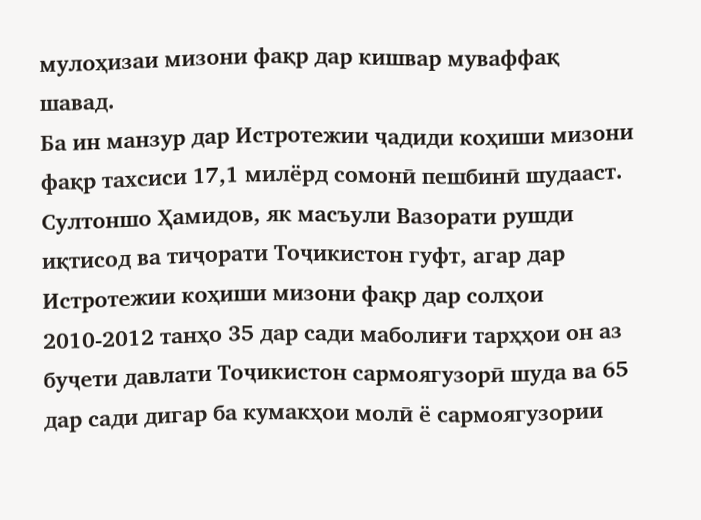мулоҳизаи мизони фақр дар кишвар муваффақ шавад.
Ба ин манзур дар Истротежии ҷадиди коҳиши мизони фақр тахсиси 17,1 милёрд сомонӣ пешбинӣ шудааст.
Султоншо Ҳамидов, як масъули Вазорати рушди иқтисод ва тиҷорати Тоҷикистон гуфт, агар дар Истротежии коҳиши мизони фақр дар солҳои 2010-2012 танҳо 35 дар сади маболиғи тарҳҳои он аз буҷети давлати Тоҷикистон сармоягузорӣ шуда ва 65 дар сади дигар ба кумакҳои молӣ ё сармоягузории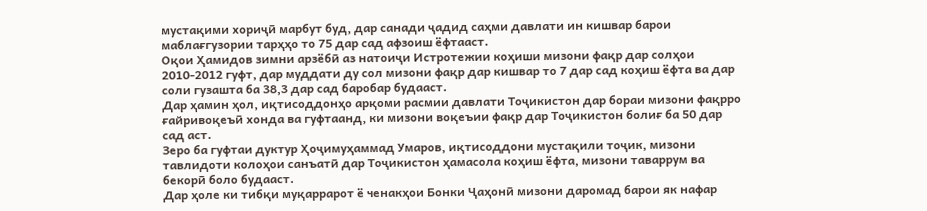мустақими хориҷӣ марбут буд, дар санади ҷадид саҳми давлати ин кишвар барои маблағгузории тарҳҳо то 75 дар сад афзоиш ёфтааст.
Оқои Ҳамидов зимни арзёбӣ аз натоиҷи Истротежии коҳиши мизони фақр дар солҳои 2010-2012 гуфт, дар муддати ду сол мизони фақр дар кишвар то 7 дар сад коҳиш ёфта ва дар соли гузашта ба 38,3 дар сад баробар будааст.
Дар ҳамин ҳол, иқтисоддонҳо арқоми расмии давлати Тоҷикистон дар бораи мизони фақрро ғайривоқеъӣ хонда ва гуфтаанд, ки мизони воқеъии фақр дар Тоҷикистон болиғ ба 50 дар сад аст.
Зеро ба гуфтаи дуктур Ҳоҷимуҳаммад Умаров, иқтисоддони мустақили тоҷик, мизони тавлидоти колоҳои санъатӣ дар Тоҷикистон ҳамасола коҳиш ёфта, мизони таваррум ва бекорӣ боло будааст.
Дар ҳоле ки тибқи муқаррарот ё ченакҳои Бонки Ҷаҳонӣ мизони даромад барои як нафар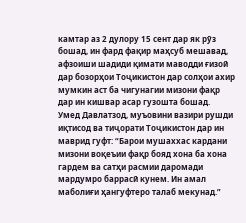камтар аз 2 дулору 15 сент дар як рӯз бошад, ин фард фақир маҳсуб мешавад, афзоиши шадиди қимати маводди ғизоӣ дар бозорҳои Тоҷикистон дар солҳои ахир мумкин аст ба чигунагии мизони фақр дар ин кишвар асар гузошта бошад.
Умед Давлатзод, муъовини вазири рушди иқтисод ва тиҷорати Тоҷикистон дар ин маврид гуфт: “Барои мушаххас кардани мизони воқеъии фақр бояд хона ба хона гардем ва сатҳи расмии даромади мардумро баррасӣ кунем. Ин амал маболиғи ҳангуфтеро талаб мекунад.”